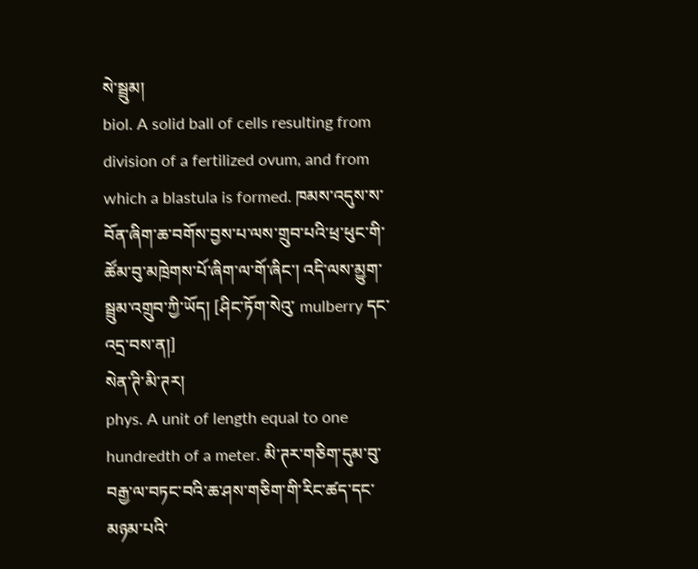སེ་སྦྲུམ།
biol. A solid ball of cells resulting from division of a fertilized ovum, and from which a blastula is formed. ཁམས་འདུས་ས་བོན་ཞིག་ཆ་བགོས་བྱས་པ་ལས་གྲུབ་པའི་ཕྲ་ཕུང་གི་ཚོམ་བུ་མཁྲེགས་པོ་ཞིག་ལ་གོ་ཞིང་། འདི་ལས་མྱུག་སྦྲུམ་འགྲུབ་ཀྱི་ཡོད། [ཤིང་ཏོག་སེའུ་ mulberry དང་འདྲ་བས་ན།]
སེན་ཊི་མི་ཊར།
phys. A unit of length equal to one hundredth of a meter. མི་ཊར་གཅིག་དུམ་བུ་བརྒྱ་ལ་བཏང་བའི་ཆ་ཤས་གཅིག་གི་རིང་ཚད་དང་མཉམ་པའི་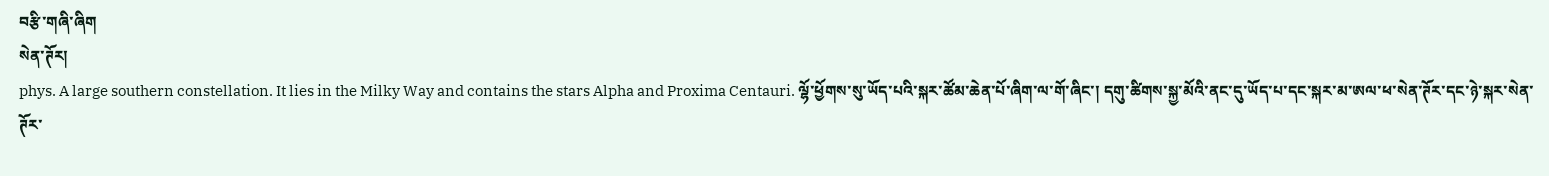བརྩི་གཞི་ཞིག
སེན་ཊོར།
phys. A large southern constellation. It lies in the Milky Way and contains the stars Alpha and Proxima Centauri. ལྷོ་ཕྱོགས་སུ་ཡོད་པའི་སྐར་ཚོམ་ཆེན་པོ་ཞིག་ལ་གོ་ཞིང་། དགུ་ཚིགས་སྐྱ་མོའི་ནང་དུ་ཡོད་པ་དང་སྐར་མ་ཨལ་ཕ་སེན་ཊོར་དང་ཉེ་སྐར་སེན་ཊོར་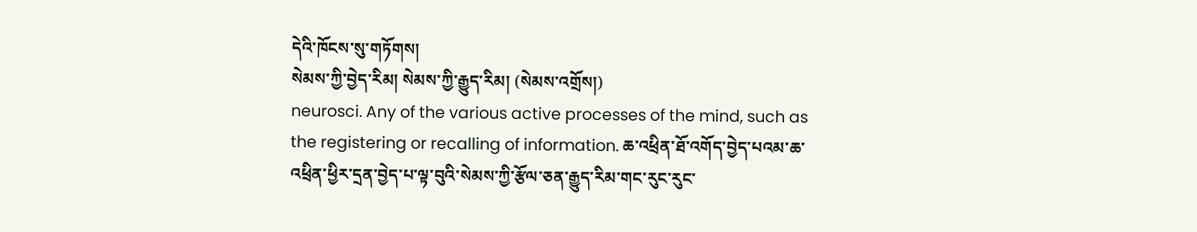དེའི་ཁོངས་སུ་གཏོགས།
སེམས་ཀྱི་བྱེད་རིམ། སེམས་ཀྱི་རྒྱུད་རིམ། (སེམས་འགྲོས།)
neurosci. Any of the various active processes of the mind, such as the registering or recalling of information. ཆ་འཕྲིན་ཐོ་འགོད་བྱེད་པའམ་ཆ་འཕྲིན་ཕྱིར་དྲན་བྱེད་པ་ལྟ་བུའི་སེམས་ཀྱི་རྩོལ་ཅན་རྒྱུད་རིམ་གང་རུང་རུང་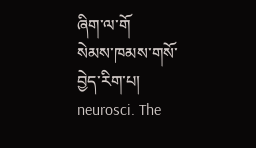ཞིག་ལ་གོ
སེམས་ཁམས་གསོ་བྱེད་རིག་པ།
neurosci. The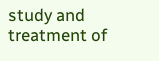study and treatment of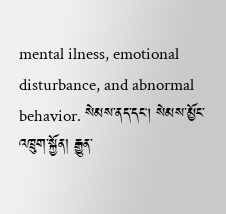mental ilness, emotional disturbance, and abnormal behavior. སེམས་ནད་དང། སེམས་མྱོང་འཁྲུག་སྐྱོན། རྒྱུན་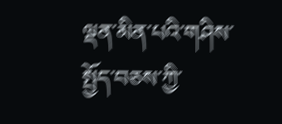ལྡན་མིན་པའི་གཤིས་སྤྱོད་བཅས་ཀྱི་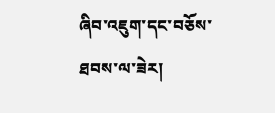ཞིབ་འཇུག་དང་བཅོས་ཐབས་ལ་ཟེར།